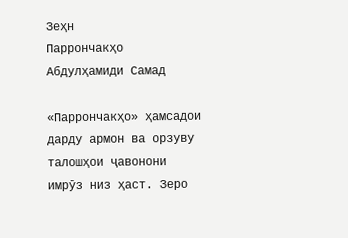Зеҳн
Паррончакҳо Абдулҳамиди Самад

«Паррончакҳо» ҳамсадои дарду армон ва орзуву талошҳои ҷавонони имрӯз низ ҳаст. Зеро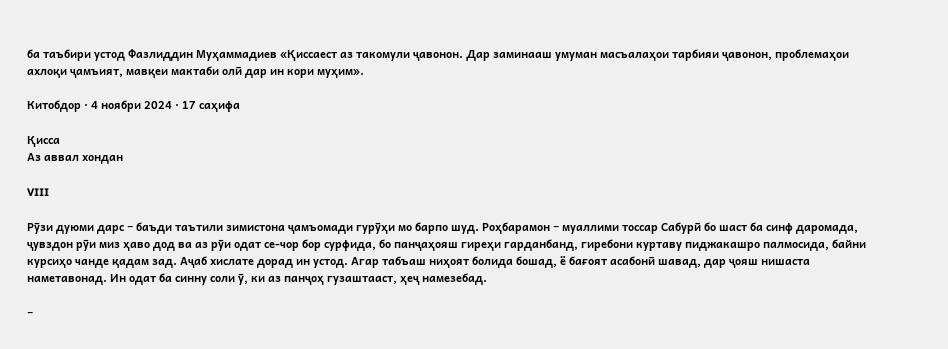ба таъбири устод Фазлиддин Муҳаммадиев «Қиссаест аз такомули ҷавонон. Дар заминааш умуман масъалаҳои тарбияи ҷавонон, проблемаҳои ахлоқи ҷамъият, мавқеи мактаби олӣ дар ин кори муҳим».

Китобдор · 4 ноябри 2024 · 17 саҳифа

Қисса
Аз аввал хондан

VIII

Рӯзи дуюми дарс − баъди таътили зимистона ҷамъомади гурӯҳи мо барпо шуд. Роҳбарамон − муаллими тоссар Сабурӣ бо шаст ба синф даромада, ҷувздон рӯи миз ҳаво дод ва аз рӯи одат се-чор бор сурфида, бо панҷаҳояш гиреҳи гарданбанд, гиребони куртаву пиджакашро палмосида, байни курсиҳо чанде қадам зад. Аҷаб хислате дорад ин устод. Агар табъаш ниҳоят болида бошад, ё бағоят асабонӣ шавад, дар ҷояш нишаста наметавонад. Ин одат ба синну соли ӯ, ки аз панҷоҳ гузаштааст, ҳеҷ намезебад.

−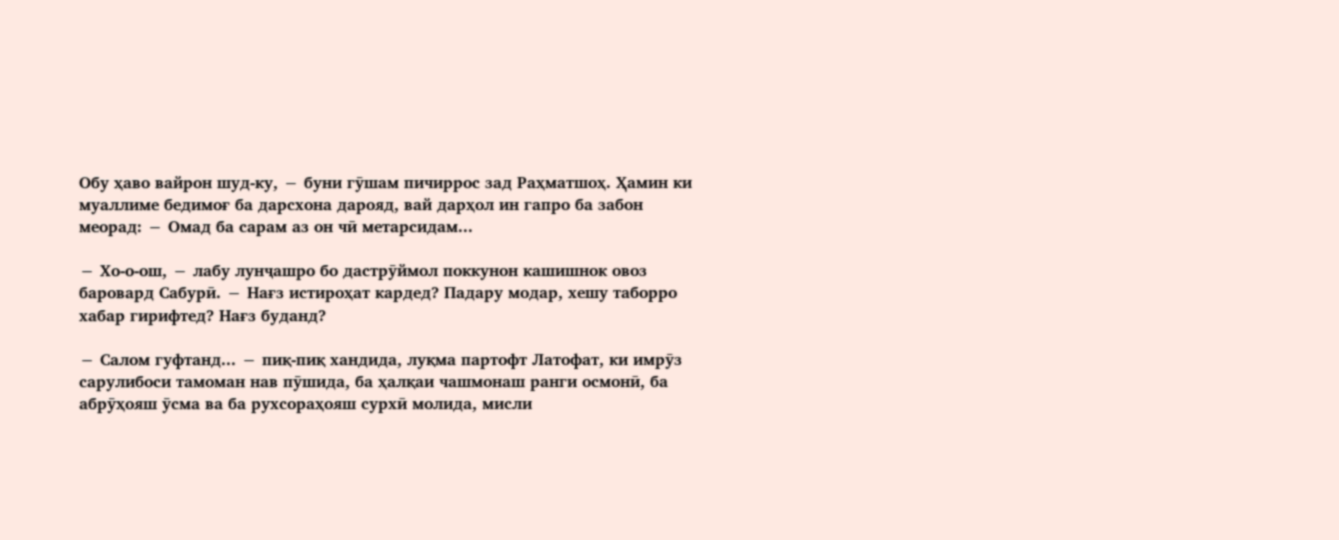Обу ҳаво вайрон шуд-ку, − буни гӯшам пичиррос зад Раҳматшоҳ. Ҳамин ки муаллиме бедимоғ ба дарсхона дарояд, вай дарҳол ин гапро ба забон меорад: − Омад ба сарам аз он чӣ метарсидам...

− Хо-о-ош, − лабу лунҷашро бо дастрӯймол поккунон кашишнок овоз баровард Сабурӣ. − Нағз истироҳат кардед? Падару модар, хешу таборро хабар гирифтед? Нағз буданд?

− Салом гуфтанд... − пиқ-пиқ хандида, луқма партофт Латофат, ки имрӯз сарулибоси тамоман нав пӯшида, ба ҳалқаи чашмонаш ранги осмонӣ, ба абрӯҳояш ӯсма ва ба рухсораҳояш сурхӣ молида, мисли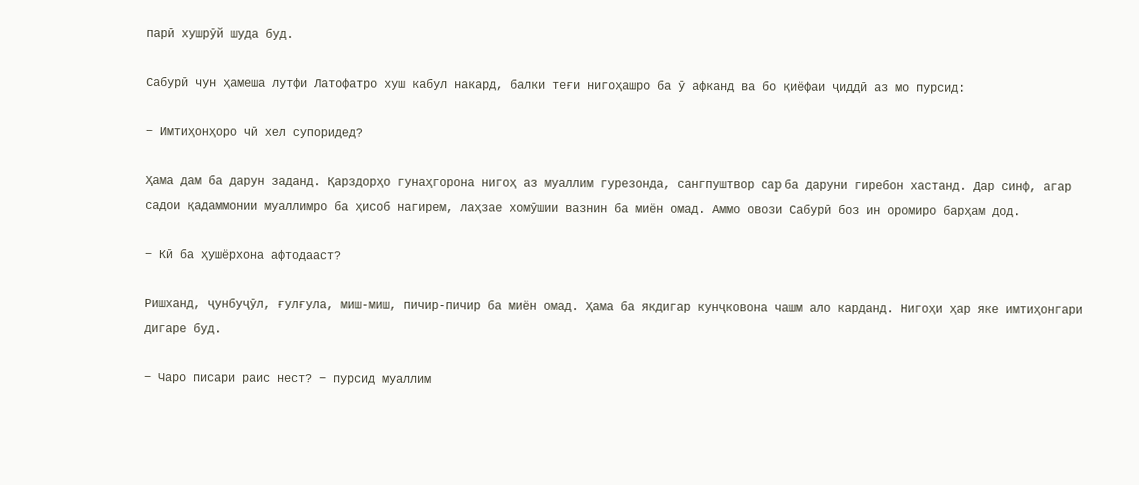парӣ хушрӯй шуда буд.

Сабурӣ чун ҳамеша лутфи Латофатро хуш кабул накард, балки теғи нигоҳашро ба ӯ афканд ва бо қиёфаи ҷиддӣ аз мо пурсид:

− Имтиҳонҳоро чӣ хел супоридед?

Ҳама дам ба дарун заданд. Қарздорҳо гунаҳгорона нигоҳ аз муаллим гурезонда, сангпуштвор cap ба даруни гиребон хастанд. Дар синф, агар садои қадаммонии муаллимро ба ҳисоб нагирем, лаҳзае хомӯшии вазнин ба миён омад. Аммо овози Сабурӣ боз ин оромиро барҳам дод.

− Кӣ ба ҳушёрхона афтодааст?

Ришханд, ҷунбуҷӯл, ғулғула, миш-миш, пичир-пичир ба миён омад. Ҳама ба якдигар кунҷковона чашм ало карданд. Нигоҳи ҳар яке имтиҳонгари дигаре буд.

− Чаро писари раис нест? − пурсид муаллим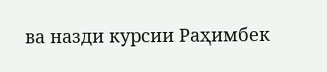ва назди курсии Раҳимбек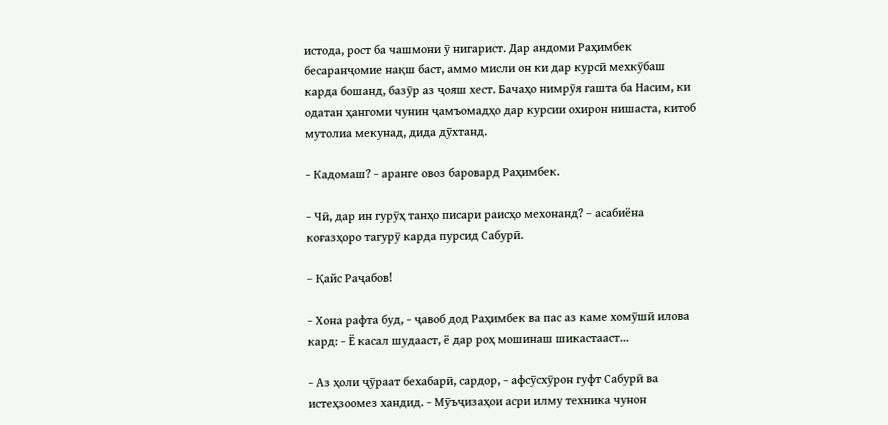истода, рост ба чашмони ӯ нигарист. Дар андоми Раҳимбек бесаранҷомие нақш баст, аммо мисли он ки дар курсӣ мехкӯбаш карда бошанд, базӯр аз ҷояш хест. Бачаҳо нимрӯя гашта ба Насим, ки одатан ҳангоми чунин ҷамъомадҳо дар курсии охирон нишаста, китоб мутолиа мекунад, дида дӯхтанд.

− Кадомаш? − аранге овоз баровард Раҳимбек.

− Чӣ, дар ин гурӯҳ танҳо писари раисҳо мехонанд? – асабиёна коғазҳоро тагурӯ карда пурсид Сабурӣ.

– Қайс Раҷабов!

− Хона рафта буд, − ҷавоб дод Раҳимбек ва пас аз каме хомӯшӣ илова кард: − Ё касал шудааст, ё дар роҳ мошинаш шикастааст...

− Аз ҳоли ҷӯраат бехабарӣ, сардор, − афсӯсхӯрон гуфт Сабурӣ ва истеҳзоомез хандид. − Мӯъҷизаҳои асри илму техника чунон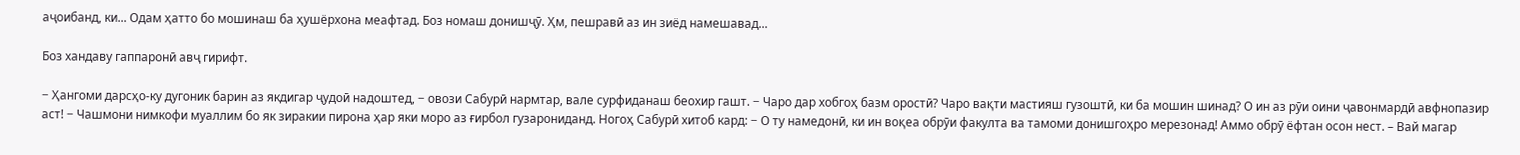аҷоибанд, ки... Одам ҳатто бо мошинаш ба ҳушёрхона меафтад. Боз номаш донишҷӯ. Ҳм, пешравӣ аз ин зиёд намешавад...

Боз хандаву гаппаронӣ авҷ гирифт.

− Ҳангоми дарсҳо-ку дугоник барин аз якдигар ҷудоӣ надоштед, − овози Сабурӣ нармтар, вале сурфиданаш беохир гашт. − Чаро дар хобгоҳ базм оростӣ? Чаро вақти мастияш гузоштӣ, ки ба мошин шинад? О ин аз рӯи оини ҷавонмардӣ авфнопазир аст! − Чашмони нимкофи муаллим бо як зиракии пирона ҳар яки моро аз ғирбол гузарониданд. Ногоҳ Сабурӣ хитоб кард: − О ту намедонӣ, ки ин воқеа обрӯи факулта ва тамоми донишгоҳро мерезонад! Аммо обрӯ ёфтан осон нест. – Вай магар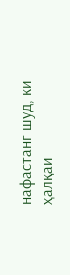нафастанг шуд, ки ҳалқаи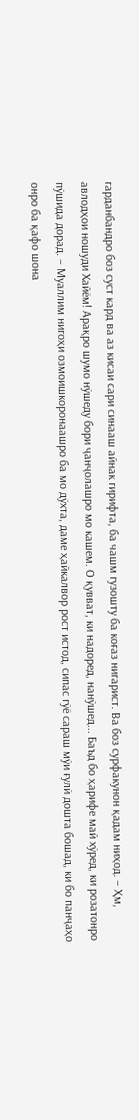гарданбандро боз суст кард ва аз кисаи сари синааш айнак гирифта, ба чашм гузошту ба коғаз нигарист. Ва боз сурфакунон қадам ниҳод. − Ҳм, авлодҳои ношуди Хайём! Арақро шумо нӯшеду бори ҷанҷолашро мо кашем. О қувват, ки надоред, нанӯшед... Баъд бо ҳарифе май хӯред, ки розатонро пӯшида дорад. – Муаллим нигоҳи озмоишкоронаашро ба мо дӯхта, даме ҳайкалвор рост истод, сипас гӯё сараш мӯи ғулӣ дошта бошад, ки бо панҷаҳо онро ба қафо шона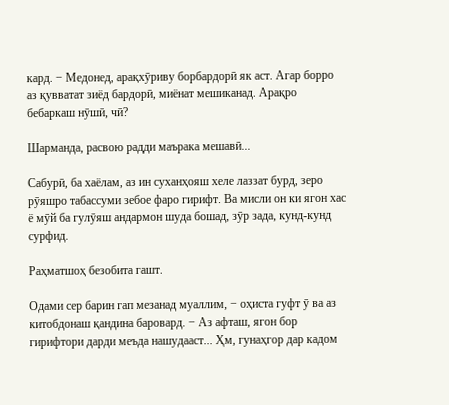кард. − Медонед, арақхӯриву борбардорӣ як аст. Агар борро аз қувватат зиёд бардорӣ, миёнат мешиканад. Арақро бебаркаш нӯшӣ, чӣ?

Шарманда, расвою радди маърака мешавӣ...

Сабурӣ, ба хаёлам, аз ин суханҳояш хеле лаззат бурд, зеро рӯяшро табассуми зебое фаро гирифт. Ва мисли он ки ягон хас ё мӯй ба гулӯяш андармон шуда бошад, зӯр зада, кунд-кунд сурфид.

Раҳматшоҳ безобита гашт.

Одами сер барин гап мезанад муаллим, − оҳиста гуфт ӯ ва аз китобдонаш қандина баровард. − Аз афташ, ягон бор гирифтори дарди меъда нашудааст... Ҳм, гунаҳгор дар кадом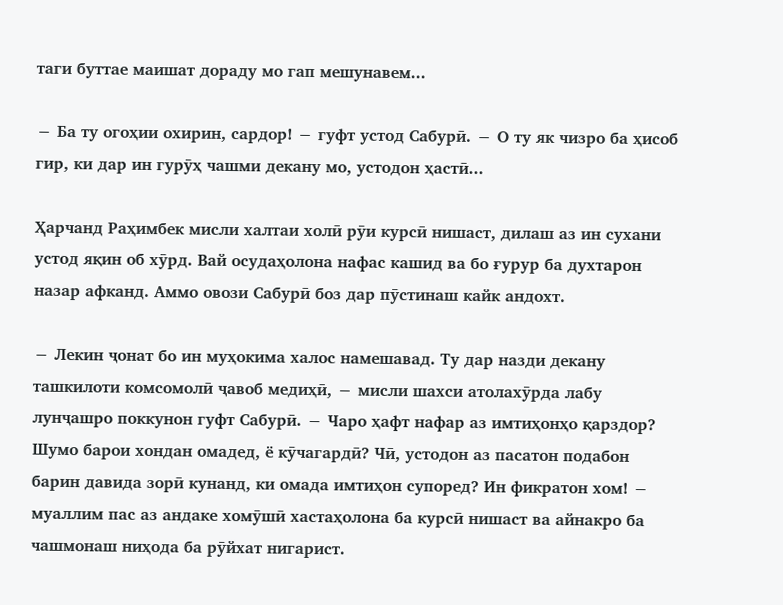таги буттае маишат дораду мо гап мешунавем...

− Ба ту огоҳии охирин, сардор! − гуфт устод Сабурӣ. − О ту як чизро ба ҳисоб гир, ки дар ин гурӯҳ чашми декану мо, устодон ҳастӣ...

Ҳарчанд Раҳимбек мисли халтаи холӣ рӯи курсӣ нишаст, дилаш аз ин сухани устод яқин об хӯрд. Вай осудаҳолона нафас кашид ва бо ғурур ба духтарон назар афканд. Аммо овози Сабурӣ боз дар пӯстинаш кайк андохт.

− Лекин ҷонат бо ин муҳокима халос намешавад. Ту дар назди декану ташкилоти комсомолӣ ҷавоб медиҳӣ, − мисли шахси атолахӯрда лабу лунҷашро поккунон гуфт Сабурӣ. − Чаро ҳафт нафар аз имтиҳонҳо қарздор? Шумо барои хондан омадед, ё кӯчагардӣ? Чӣ, устодон аз пасатон подабон барин давида зорӣ кунанд, ки омада имтиҳон супоред? Ин фикратон хом! − муаллим пас аз андаке хомӯшӣ хастаҳолона ба курсӣ нишаст ва айнакро ба чашмонаш ниҳода ба рӯйхат нигарист.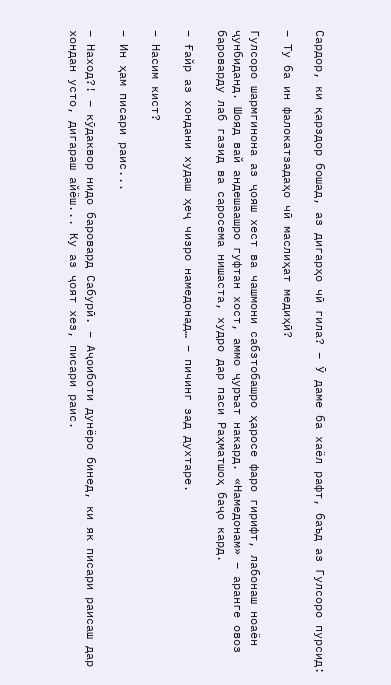Сардор, ки қарздор бошад, аз дигарҳо чӣ гила? – Ӯ даме ба хаёл рафт, баъд аз Гулсоро пурсид:

− Ту ба ин фалокатзадаҳо чӣ маслиҳат медиҳӣ?

Гулсоро шармгинона аз ҷояш хест ва чашмони сабзтобашро ҳаросе фаро гирифт, лабонаш ноаён ҷунбиданд. Шояд вай андешаашро гуфтан хост, аммо ҷуръат накард. «Намедонам» − аранге овоз бароварду лаб газид ва саросема нишаста, худро дар паси Раҳматшоҳ баҷо кард.

− Ғайр аз хондани худаш ҳеҷ чизро намедонад… − пичинг зад духтаре.

− Насим кист?

− Ин ҳам писари раис...

− Наход?! − кӯдаквор нидо баровард Сабурӣ. − Аҷоиботи дунёро бинед, ки як писари раисаш дар хондан усто, дигараш айёш... Ку аз ҷоят хез, писари раис.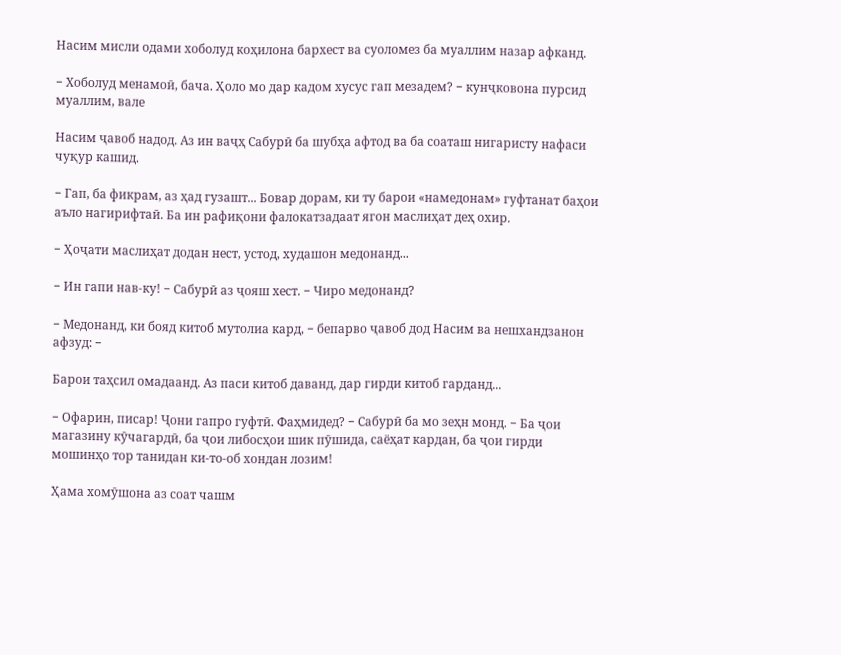Насим мисли одами хоболуд коҳилона бархест ва суоломез ба муаллим назар афканд.

− Хоболуд менамоӣ, бача. Ҳоло мо дар кадом хусус гап мезадем? − кунҷковона пурсид муаллим, вале

Насим ҷавоб надод. Аз ин ваҷҳ Сабурӣ ба шубҳа афтод ва ба соаташ нигаристу нафаси чуқур кашид.

− Гап, ба фикрам, аз ҳад гузашт... Бовар дорам, ки ту барои «намедонам» гуфтанат баҳои аъло нагирифтаӣ. Ба ин рафиқони фалокатзадаат ягон маслиҳат деҳ охир.

− Ҳоҷати маслиҳат додан нест, устод, худашон медонанд...

− Ин гапи нав-ку! − Сабурӣ аз ҷояш хест. − Чиро медонанд?

− Медонанд, ки бояд китоб мутолиа кард, − бепарво ҷавоб дод Насим ва нешхандзанон афзуд: −

Барои таҳсил омадаанд. Аз паси китоб даванд, дар гирди китоб гарданд...

− Офарин, писар! Ҷони гапро гуфтӣ. Фаҳмидед? − Сабурӣ ба мо зеҳн монд. − Ба ҷои магазину кӯчагардӣ, ба ҷои либосҳои шик пӯшида, саёҳат кардан, ба ҷои гирди мошинҳо тор танидан ки-то-об хондан лозим!

Ҳама хомӯшона аз соат чашм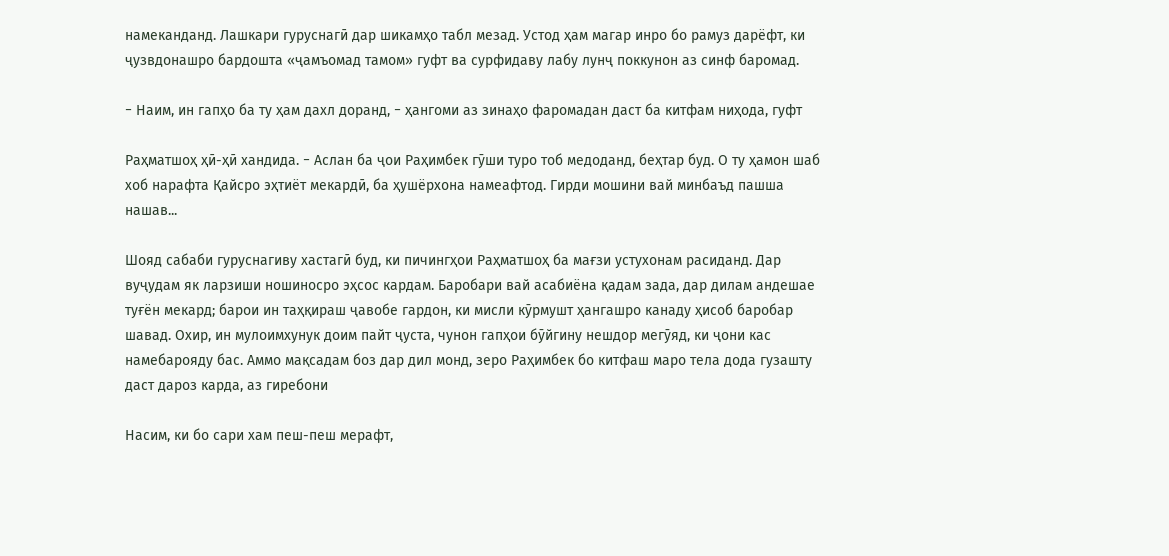намеканданд. Лашкари гуруснагӣ дар шикамҳо табл мезад. Устод ҳам магар инро бо рамуз дарёфт, ки ҷузвдонашро бардошта «ҷамъомад тамом» гуфт ва сурфидаву лабу лунҷ поккунон аз синф баромад.

− Наим, ин гапҳо ба ту ҳам дахл доранд, − ҳангоми аз зинаҳо фаромадан даст ба китфам ниҳода, гуфт

Раҳматшоҳ ҳӣ-ҳӣ хандида. − Аслан ба ҷои Раҳимбек гӯши туро тоб медоданд, беҳтар буд. О ту ҳамон шаб хоб нарафта Қайсро эҳтиёт мекардӣ, ба ҳушёрхона намеафтод. Гирди мошини вай минбаъд пашша нашав...

Шояд сабаби гуруснагиву хастагӣ буд, ки пичингҳои Раҳматшоҳ ба мағзи устухонам расиданд. Дар вуҷудам як ларзиши ношиносро эҳсос кардам. Баробари вай асабиёна қадам зада, дар дилам андешае туғён мекард; барои ин таҳқираш ҷавобе гардон, ки мисли кӯрмушт ҳангашро канаду ҳисоб баробар шавад. Охир, ин мулоимхунук доим пайт ҷуста, чунон гапҳои бӯйгину нешдор мегӯяд, ки ҷони кас намебарояду бас. Аммо мақсадам боз дар дил монд, зеро Раҳимбек бо китфаш маро тела дода гузашту даст дароз карда, аз гиребони

Насим, ки бо сари хам пеш-пеш мерафт,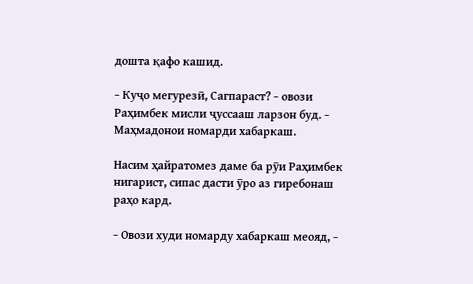дошта қафо кашид.

− Куҷо мегурезӣ, Сагпараст? − овози Раҳимбек мисли ҷуссааш ларзон буд. − Маҳмадонои номарди хабаркаш.

Насим ҳайратомез даме ба рӯи Раҳимбек нигарист, сипас дасти ӯро аз гиребонаш раҳо кард.

− Овози худи номарду хабаркаш меояд, −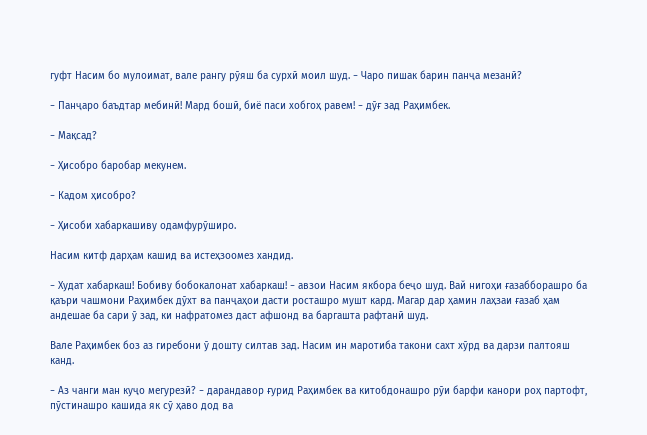гуфт Насим бо мулоимат, вале рангу рӯяш ба сурхӣ моил шуд. − Чаро пишак барин панҷа мезанӣ?

− Панҷаро баъдтар мебинӣ! Мард бошӣ, биё паси хобгоҳ равем! − дӯғ зад Раҳимбек.

− Мақсад?

− Ҳисобро баробар мекунем.

− Кадом ҳисобро?

− Ҳисоби хабаркашиву одамфурӯширо.

Насим китф дарҳам кашид ва истеҳзоомез хандид.

− Худат хабаркаш! Бобиву бобокалонат хабаркаш! − авзои Насим якбора беҷо шуд. Вай нигоҳи ғазабборашро ба қаъри чашмони Раҳимбек дӯхт ва панҷаҳои дасти росташро мушт кард. Магар дар ҳамин лаҳзаи ғазаб ҳам андешае ба сари ӯ зад, ки нафратомез даст афшонд ва баргашта рафтанӣ шуд.

Вале Раҳимбек боз аз гиребони ӯ дошту силтав зад. Насим ин маротиба такони сахт хӯрд ва дарзи палтояш канд.

− Аз чанги ман куҷо мегурезӣ? − дарандавор ғурид Раҳимбек ва китобдонашро рӯи барфи канори роҳ партофт, пӯстинашро кашида як сӯ ҳаво дод ва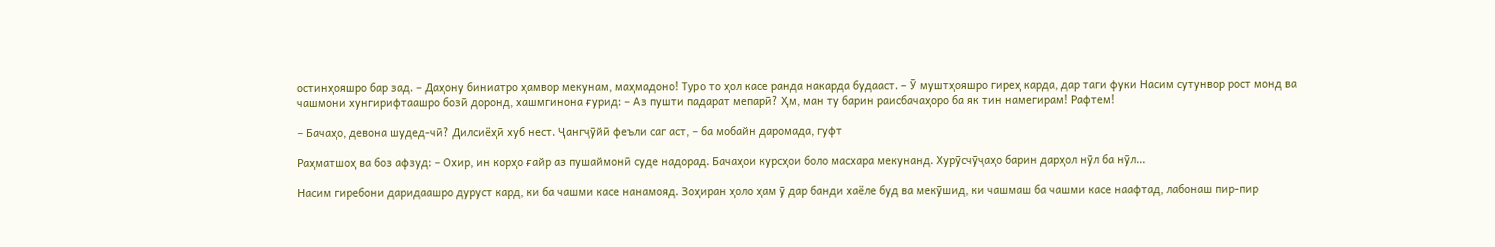остинҳояшро бар зад. − Даҳону биниатро ҳамвор мекунам, маҳмадоно! Typo то ҳол касе ранда накарда будааст. – Ӯ муштҳояшро гиреҳ карда, дар таги фуки Насим сутунвор рост монд ва чашмони хунгирифтаашро бозӣ доронд, хашмгинона ғурид: − Аз пушти падарат мепарӣ? Ҳм, ман ту барин раисбачаҳоро ба як тин намегирам! Рафтем!

− Бачаҳо, девона шудед-чӣ? Дилсиёҳӣ хуб нест. Ҷангҷӯйӣ феъли саг аст, − ба мобайн даромада, гуфт

Раҳматшоҳ ва боз афзуд: − Охир, ин корҳо ғайр аз пушаймонӣ суде надорад. Бачаҳои курсҳои боло масхара мекунанд. Хурӯсчӯҷаҳо барин дарҳол нӯл ба нӯл...

Насим гиребони даридаашро дуруст кард, ки ба чашми касе нанамояд. Зоҳиран ҳоло ҳам ӯ дар банди хаёле буд ва мекӯшид, ки чашмаш ба чашми касе наафтад, лабонаш пир-пир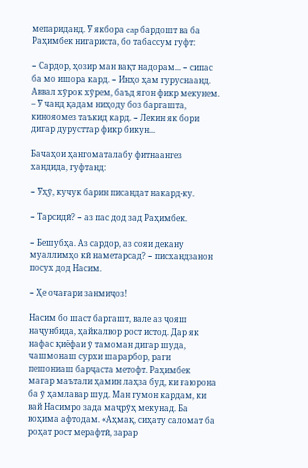мепариданд. Ӯ якбора cap бардошт ва ба Раҳимбек нигариста, бо табассум гуфт:

− Сардор, ҳозир ман вақт надорам... − сипас ба мо ишора кард. − Инҳо ҳам гуруснаанд. Аввал хӯрок хӯрем, баъд ягон фикр мекунем. – Ӯ чанд қадам ниҳоду боз баргашта, кинояомез таъкид кард. − Лекин як бори дигар дурусттар фикр бикун...

Бачаҳои ҳангоматалабу фитнаангез хандида, гуфтанд:

− Ӯҳӯ, кучук барин писандат накард-ку.

− Тарсидӣ? − аз пас дод зад Раҳимбек.

− Бешубҳа. Аз сардор, аз сояи декану муаллимҳо кӣ наметарсад? − писхандзанон посух дод Насим.

− Ҳе очағари занмиҷоз!

Насим бо шаст баргашт, вале аз ҷояш наҷунбида, ҳайкалвор рост истод. Дар як нафас қиёфаи ӯ тамоман дигар шуда, чашмонаш сурхи шарарбор, раги пешониаш барҷаста метофт. Раҳимбек магар маътали ҳамин лаҳза буд, ки ғаюрона ба ӯ ҳамлавар шуд. Ман гумон кардам, ки вай Насимро зада маҷрӯҳ мекунад. Ба воҳима афтодам. «Аҳмақ, сиҳату саломат ба роҳат рост мерафтӣ, зарар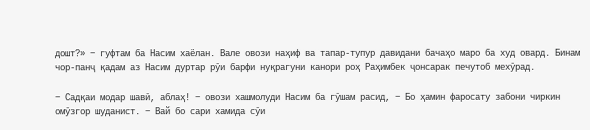дошт?» − гуфтам ба Насим хаёлан. Вале овози наҳиф ва тапар-тупур давидани бачаҳо маро ба худ овард. Бинам чор-панҷ қадам аз Насим дуртар рӯи барфи нуқрагуни канори роҳ Раҳимбек ҷонсарак печутоб мехӯрад.

− Садқаи модар шавӣ, аблаҳ! − овози хашмолуди Насим ба гӯшам расид, − Бо ҳамин фаросату забони чиркин омӯзгор шуданист. − Вай бо сари хамида сӯи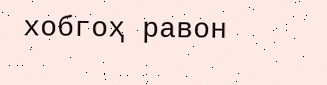хобгоҳ равон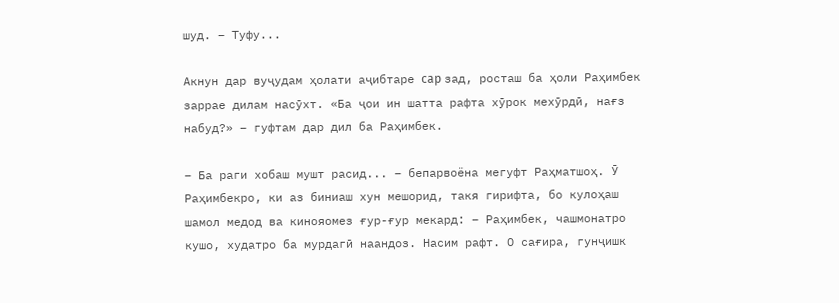шуд. − Туфу...

Акнун дар вуҷудам ҳолати аҷибтаре cap зад, росташ ба ҳоли Раҳимбек заррае дилам насӯхт. «Ба ҷои ин шатта рафта хӯрок мехӯрдӣ, нағз набуд?» − гуфтам дар дил ба Раҳимбек.

− Ба раги хобаш мушт расид... − бепарвоёна мегуфт Раҳматшоҳ. Ӯ Раҳимбекро, ки аз биниаш хун мешорид, такя гирифта, бо кулоҳаш шамол медод ва кинояомез ғур-ғур мекард: − Раҳимбек, чашмонатро кушо, худатро ба мурдагӣ наандоз. Насим рафт. О сағира, гунҷишк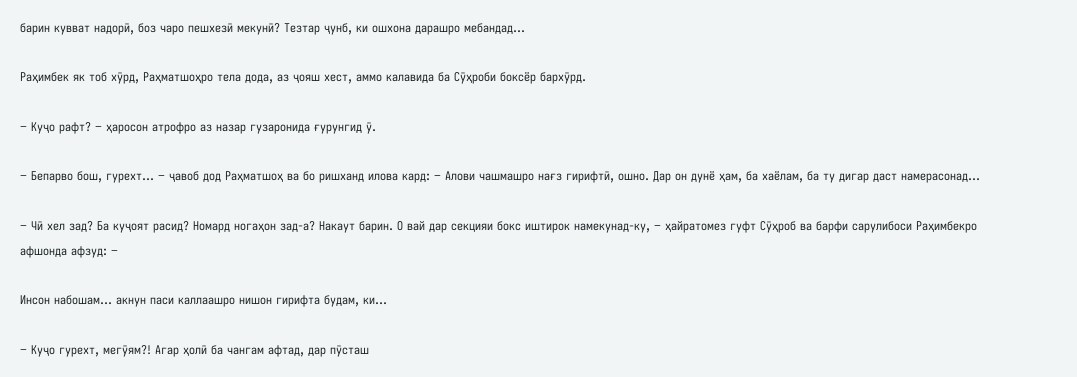барин кувват надорӣ, боз чаро пешхезӣ мекунӣ? Тезтар ҷунб, ки ошхона дарашро мебандад...

Раҳимбек як тоб хӯрд, Раҳматшоҳро тела дода, аз ҷояш хест, аммо калавида ба Сӯҳроби боксёр бархӯрд.

− Куҷо рафт? − ҳаросон атрофро аз назар гузаронида ғурунгид ӯ.

− Бепарво бош, гурехт... − ҷавоб дод Раҳматшоҳ ва бо ришханд илова кард: − Алови чашмашро нағз гирифтӣ, ошно. Дар он дунё ҳам, ба хаёлам, ба ту дигар даст намерасонад...

− Чӣ хел зад? Ба куҷоят расид? Номард ногаҳон зад-а? Накаут барин. О вай дар секцияи бокс иштирок намекунад-ку, − ҳайратомез гуфт Сӯҳроб ва барфи сарулибоси Раҳимбекро афшонда афзуд: −

Инсон набошам... акнун паси каллаашро нишон гирифта будам, ки...

− Куҷо гурехт, мегӯям?! Агар ҳолӣ ба чангам афтад, дар пӯсташ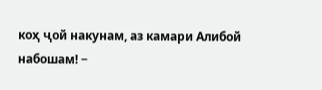коҳ ҷой накунам, аз камари Алибой набошам! −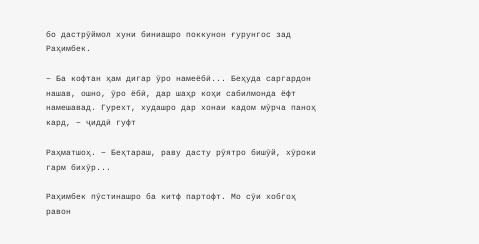бо дастрӯймол хуни биниашро поккунон ғурунгос зад Раҳимбек.

− Ба кофтан ҳам дигар ӯро намеёбӣ... Беҳуда саргардон нашав, ошно, ӯро ёбӣ, дар шаҳр коҳи сабилмонда ёфт намешавад. Гурехт, худашро дар хонаи кадом мӯрча паноҳ кард, − ҷиддӣ гуфт

Раҳматшоҳ. − Беҳтараш, раву дасту рӯятро бишӯй, хӯроки гарм бихӯр...

Раҳимбек пӯстинашро ба китф партофт. Мо сӯи хобгоҳ равон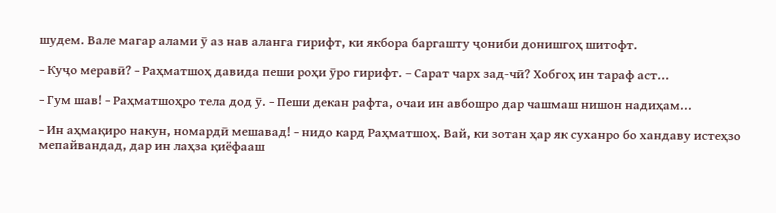шудем. Вале магар алами ӯ аз нав аланга гирифт, ки якбора баргашту ҷониби донишгоҳ шитофт.

− Куҷо меравӣ? − Раҳматшоҳ давида пеши роҳи ӯро гирифт. – Сарат чарх зад-чӣ? Хобгоҳ ин тараф аст...

− Гум шав! − Раҳматшоҳро тела дод ӯ. − Пеши декан рафта, очаи ин авбошро дар чашмаш нишон надиҳам...

− Ин аҳмақиро накун, номардӣ мешавад! − нидо кард Раҳматшоҳ. Вай, ки зотан ҳар як суханро бо хандаву истеҳзо мепайвандад, дар ин лаҳза қиёфааш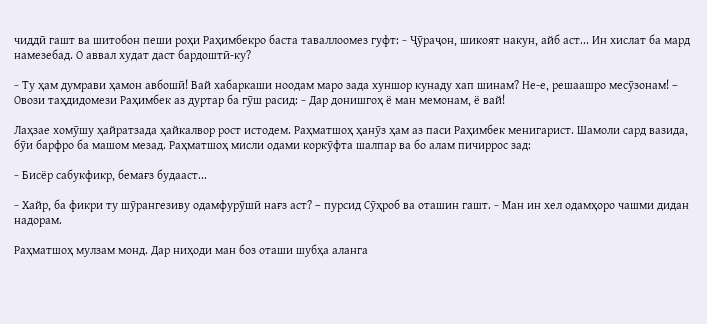чиддӣ гашт ва шитобон пеши роҳи Раҳимбекро баста таваллоомез гуфт: − Ҷӯраҷон, шикоят накун, айб аст... Ин хислат ба мард намезебад. О аввал худат даст бардоштӣ-ку?

− Ту ҳам думрави ҳамон авбошӣ! Вай хабаркаши ноодам маро зада хуншор кунаду хап шинам? Не-е, решаашро месӯзонам! – Овози таҳдидомези Раҳимбек аз дуртар ба гӯш расид: − Дар донишгоҳ ё ман мемонам, ё вай!

Лаҳзае хомӯшу ҳайратзада ҳайкалвор рост истодем. Раҳматшоҳ ҳанӯз ҳам аз паси Раҳимбек менигарист. Шамоли сард вазида, бӯи барфро ба машом мезад. Раҳматшоҳ мисли одами коркӯфта шалпар ва бо алам пичиррос зад:

− Бисёр сабукфикр, бемағз будааст...

− Хайр, ба фикри ту шӯрангезиву одамфурӯшӣ нағз аст? – пурсид Сӯҳроб ва оташин гашт. − Ман ин хел одамҳоро чашми дидан надорам.

Раҳматшоҳ мулзам монд. Дар ниҳоди ман боз оташи шубҳа аланга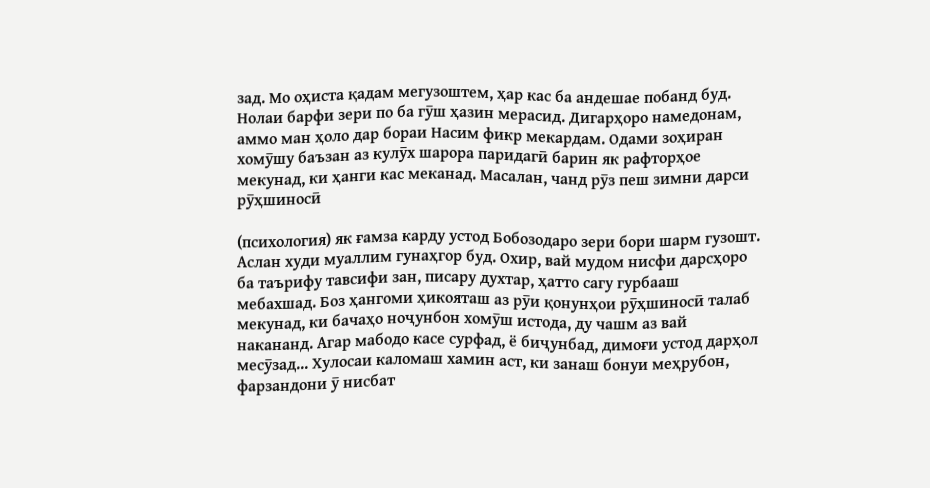зад. Мо оҳиста қадам мегузоштем, ҳар кас ба андешае побанд буд. Нолаи барфи зери по ба гӯш ҳазин мерасид. Дигарҳоро намедонам, аммо ман ҳоло дар бораи Насим фикр мекардам. Одами зоҳиран хомӯшу баъзан аз кулӯх шарора паридагӣ барин як рафторҳое мекунад, ки ҳанги кас меканад. Масалан, чанд рӯз пеш зимни дарси рӯҳшиносӣ

(психология) як ғамза карду устод Бобозодаро зери бори шарм гузошт. Аслан худи муаллим гунаҳгор буд. Охир, вай мудом нисфи дарсҳоро ба таърифу тавсифи зан, писару духтар, ҳатто сагу гурбааш мебахшад. Боз ҳангоми ҳикояташ аз рӯи қонунҳои рӯҳшиносӣ талаб мекунад, ки бачаҳо ноҷунбон хомӯш истода, ду чашм аз вай накананд. Агар мабодо касе сурфад, ё биҷунбад, димоғи устод дарҳол месӯзад... Хулосаи каломаш хамин аст, ки занаш бонуи меҳрубон, фарзандони ӯ нисбат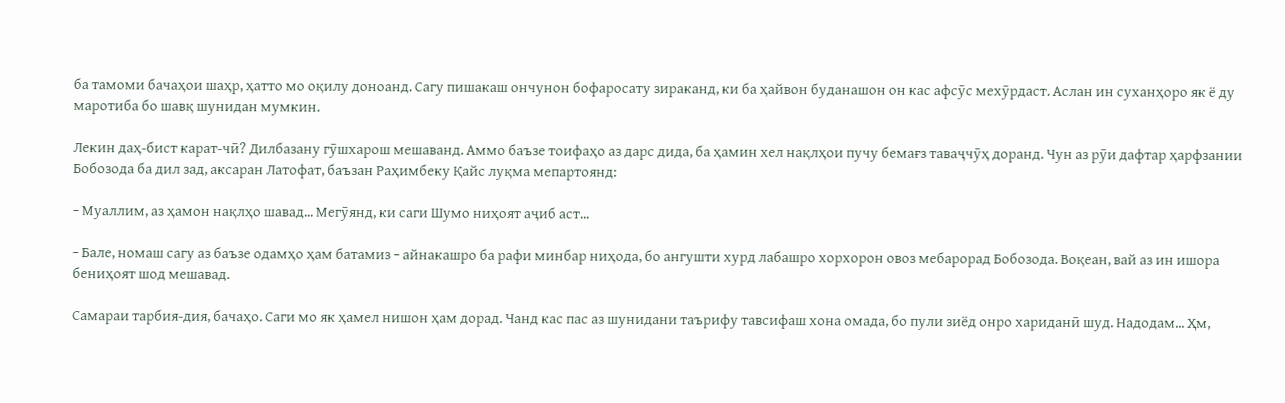ба тамоми бачаҳои шаҳр, ҳатто мо оқилу доноанд. Сагу пишакаш ончунон бофаросату зираканд, ки ба ҳайвон буданашон он кас афсӯс мехӯрдаст. Аслан ин суханҳоро як ё ду маротиба бо шавқ шунидан мумкин.

Лекин даҳ-бист карат-чӣ? Дилбазану гӯшхарош мешаванд. Аммо баъзе тоифаҳо аз дарс дида, ба ҳамин хел нақлҳои пучу бемағз таваҷчӯҳ доранд. Чун аз рӯи дафтар ҳарфзании Бобозода ба дил зад, аксаран Латофат, баъзан Раҳимбеку Қайс луқма мепартоянд:

− Муаллим, аз ҳамон нақлҳо шавад... Мегӯянд, ки саги Шумо ниҳоят аҷиб аст...

− Бале, номаш сагу аз баъзе одамҳо ҳам батамиз − айнакашро ба рафи минбар ниҳода, бо ангушти хурд лабашро хорхорон овоз мебарорад Бобозода. Воқеан, вай аз ин ишора бениҳоят шод мешавад.

Самараи тарбия-дия, бачаҳо. Саги мо як ҳамел нишон ҳам дорад. Чанд кас пас аз шунидани таърифу тавсифаш хона омада, бо пули зиёд онро хариданӣ шуд. Надодам... Ҳм,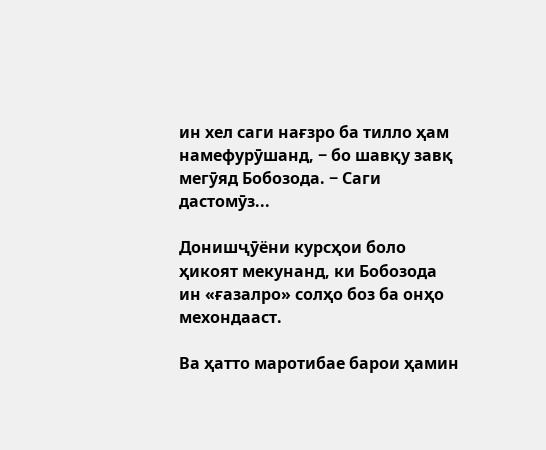ин хел саги нағзро ба тилло ҳам намефурӯшанд, − бо шавқу завқ мегӯяд Бобозода. − Саги дастомӯз...

Донишҷӯёни курсҳои боло ҳикоят мекунанд, ки Бобозода ин «ғазалро» солҳо боз ба онҳо мехондааст.

Ва ҳатто маротибае барои ҳамин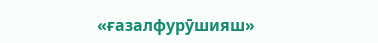«ғазалфурӯшияш»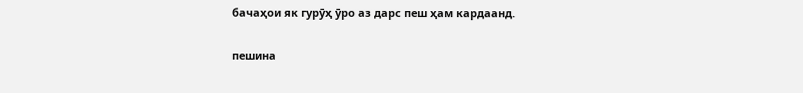бачаҳои як гурӯҳ ӯро аз дарс пеш ҳам кардаанд.

пешина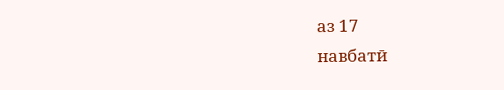аз 17
навбатӣ